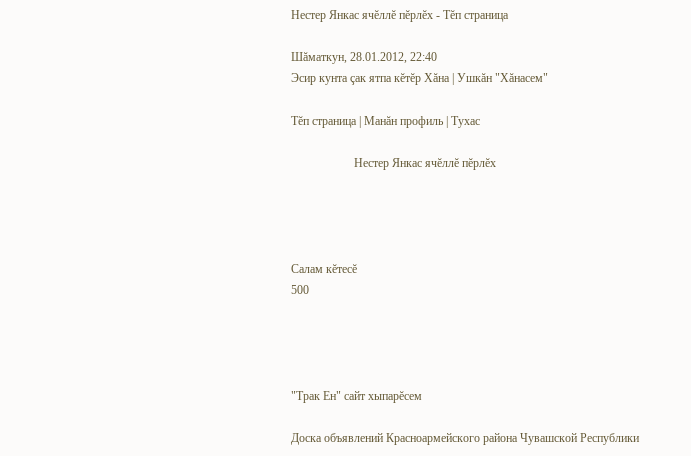Нестер Янкас ячĕллĕ пĕрлĕх - Тĕп страница

Шăматкун, 28.01.2012, 22:40
Эсир кунта çак ятпа кĕтĕр Хăна | Ушкăн "Хăнасем"

Тĕп страница | Манăн профиль | Тухас

                     Нестер Янкас ячĕллĕ пĕрлĕх




Салам кĕтесĕ
500




"Трак Ен" сайт хыпарĕсем

Доска объявлений Красноармейского района Чувашской Республики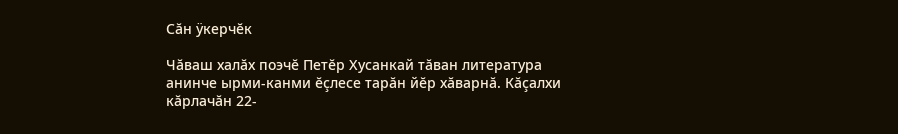Сăн ÿкерчĕк

Чăваш халăх поэчĕ Петĕр Хусанкай тăван литература анинче ырми-канми ĕçлесе тарăн йĕр хăварнă. Кăçалхи кăрлачăн 22-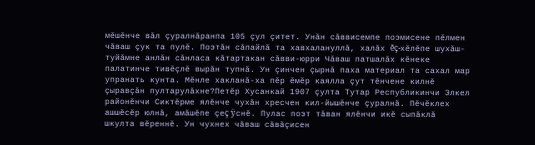мĕшĕнче вăл çуралнăранпа 105 çул çитет. Унăн сăввисемпе поэмисене пĕлмен чăваш çук та пулĕ. Поэтăн сăпайлă та хавхалануллă, халăх ĕç-хĕлĕпе шухăш-туйăмне анлăн сăнласа кăтартакан сăвви-юрри Чăваш патшалăх кĕнеке палатинче тивĕçлĕ вырăн тупнă. Ун çинчен çырнă паха материал та сахал мар упранать кунта. Мĕнле хакланă-ха пĕр ĕмĕр каялла çут тĕнчене килнĕ çыравçăн пултарулăхне?Петĕр Хусанкай 1907 çулта Тутар Республикинчи Элкел районĕнчи Сиктĕрме ялĕнче чухăн хресчен кил-йышĕнче çуралнă. Пĕчĕклех ашшĕсĕр юлнă, амăшĕпе çеç ÿснĕ. Пулас поэт тăван ялĕнчи икĕ сыпăклă шкулта вĕреннĕ. Ун чухнех чăваш сăвăçисен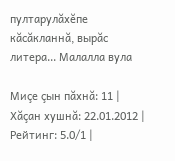пултарулăхĕпе кăсăкланнă, вырăс литера... Малалла вула

Миçе çын пăхнă: 11 | Хăçан хушнă: 22.01.2012 | Рейтинг: 5.0/1 |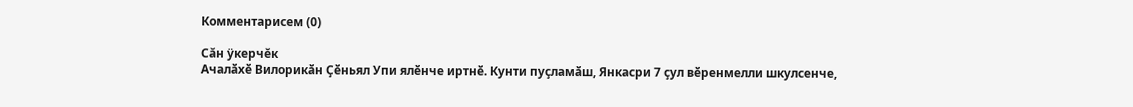Комментарисем (0)

Сăн ÿкерчĕк
Ачалӑхӗ Вилорикӑн Ҫӗньял Упи ялӗнче иртнӗ. Кунти пуҫламӑш, Янкасри 7 ҫул вӗренмелли шкулсенче,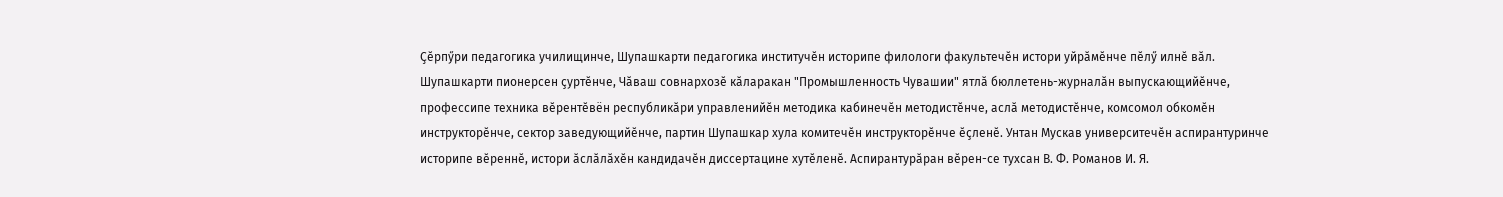Ҫӗрпӳри педагогика училищинче, Шупашкарти педагогика институчӗн историпе филологи факультечӗн истори уйрӑмӗнче пӗлӳ илнӗ вӑл. Шупашкарти пионерсен ҫуртӗнче, Чӑваш совнархозӗ кӑларакан "Промышленность Чувашии" ятлӑ бюллетень-журналӑн выпускающийӗнче, профессипе техника вӗрентӗвён республикӑри управленийӗн методика кабинечӗн методистӗнче, аслӑ методистӗнче, комсомол обкомӗн инструкторӗнче, сектор заведующийӗнче, партин Шупашкар хула комитечӗн инструкторӗнче ӗҫленӗ. Унтан Мускав университечӗн аспирантуринче историпе вӗреннӗ, истори ӑслӑлӑхӗн кандидачӗн диссертацине хутӗленӗ. Аспирантурӑран вӗрен-се тухсан В. Ф. Романов И. Я.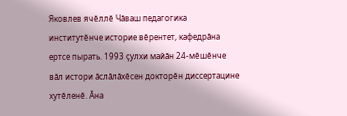Яковлев ячӗллӗ Чӑваш педагогика институтӗнче историе вӗрентет, кафедрӑна ертсе пырать. 1993 ҫулхи майӑн 24-мӗшӗнче вӑл истори ӑслӑлӑхӗсен докторӗн диссертацине хутӗленӗ. Ӑна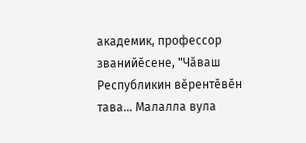академик, профессор званийӗсене, "Чӑваш Республикин вӗрентӗвӗн тава... Малалла вула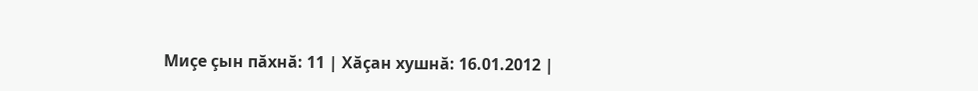Миçе çын пăхнă: 11 | Хăçан хушнă: 16.01.2012 |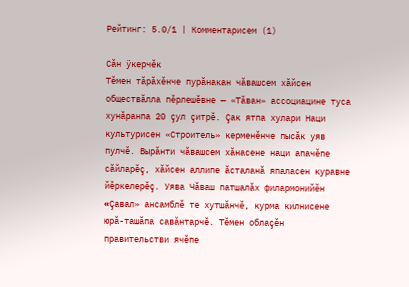Рейтинг: 5.0/1 | Комментарисем (1)

Сăн ÿкерчĕк
Тĕмен тăрăхĕнче пурăнакан чăвашсем хăйсен обществăлла пĕрлешĕвне — «Тăван» ассоциацине туса хунăранпа 20 çул çитрĕ. Çак ятпа хулари Наци культурисен «Строитель» керменĕнче пысăк уяв пулчĕ. Вырăнти чăвашсем хăнасене наци апачĕпе сăйларĕç, хăйсен аллипе ăсталанă япаласен куравне йĕркелерĕç. Уява Чăваш патшалăх филармонийĕн «Çавал» ансамблĕ те хутшăнчĕ, курма килнисене юрă-ташăпа савăнтарчĕ. Тĕмен облаçĕн правительстви ячĕпе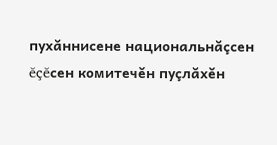пухăннисене национальнăçсен ĕçĕсен комитечĕн пуçлăхĕн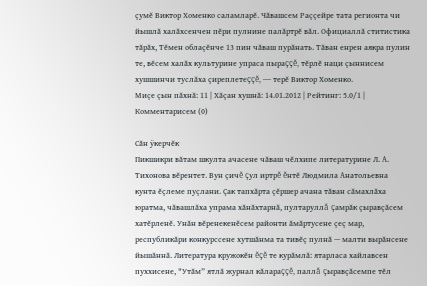çумĕ Виктор Хоменко саламларĕ. Чăвашсем Раççейре тата регионта чи йышлă халăхсенчен пĕри пулнине палăртрĕ вăл. Официаллă ститистика тăрăх, Тĕмен облаçĕнче 13 пин чăваш пурăнать. Тăван енрен аякра пулин те, вĕсем халăх культурине упраса пыраççĕ, тĕрлĕ наци çыннисем хушшинчи туслăха çиреплетеççĕ, — терĕ Виктор Хоменко.
Миçе çын пăхнă: 11 | Хăçан хушнă: 14.01.2012 | Рейтинг: 5.0/1 | Комментарисем (0)

Сăн ÿкерчĕк
Пикшикри вăтам шкулта ачасене чăваш чĕлхипе литературине Л. А. Тихонова вĕрентет. Вун çичĕ çул иртрĕ ĕнтĕ Людмила Анатольевна кунта ĕçлеме пуçлани. Çак тапхăрта çĕршер ачана тăван сăмахлăха юратма, чăвашлăха упрама хăнăхтарнă, пултаруллă çамрăк çыравçăсем хатĕрленĕ. Унăн вĕренекенĕсем районти ăмăртусене çеç мар, республикăри конкурссене хутшăнма та тивĕç пулнă — малти вырăнсене йышăннă. Литература кружокĕн ĕçĕ те курăмлă: ятарласа хайлавсен пуххисене, "Утăм” ятлă журнал кăлараççĕ, паллă çыравçăсемпе тĕл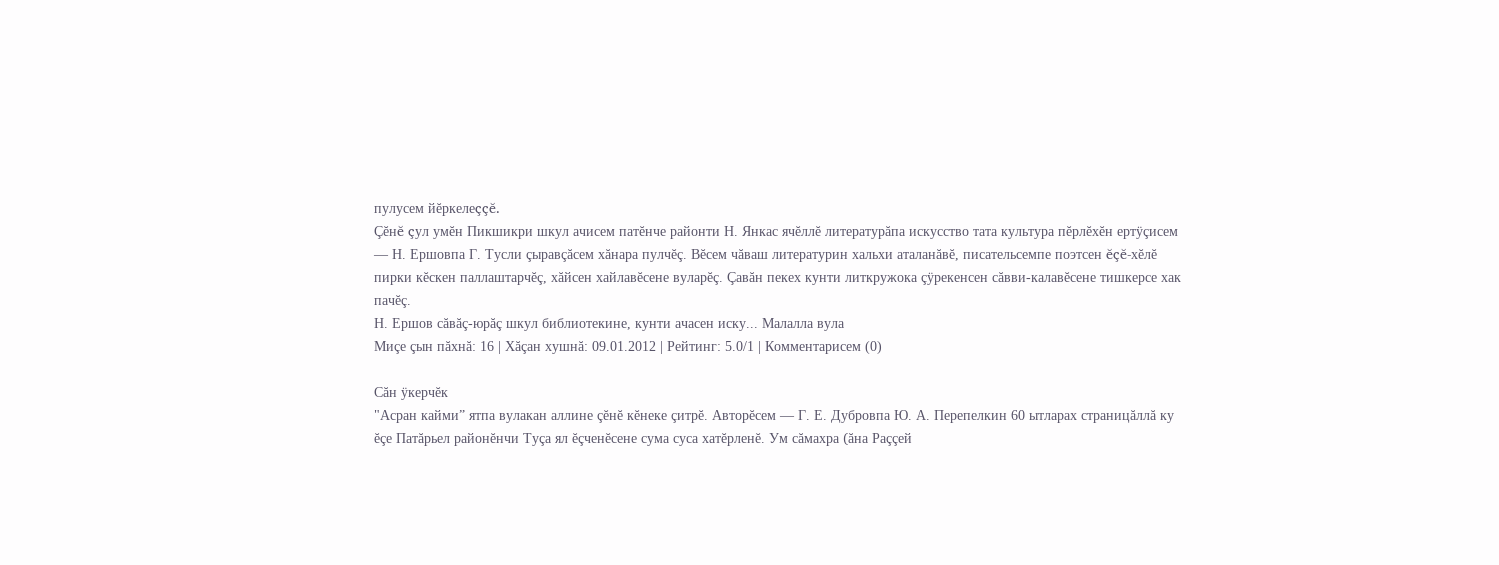пулусем йĕркелеççĕ.
Çĕнĕ çул умĕн Пикшикри шкул ачисем патĕнче районти Н. Янкас ячĕллĕ литературăпа искусство тата культура пĕрлĕхĕн ертÿçисем — Н. Ершовпа Г. Тусли çыравçăсем хăнара пулчĕç. Вĕсем чăваш литературин хальхи аталанăвĕ, писательсемпе поэтсен ĕçĕ-хĕлĕ пирки кĕскен паллаштарчĕç, хăйсен хайлавĕсене вуларĕç. Çавăн пекех кунти литкружока çÿрекенсен сăвви-калавĕсене тишкерсе хак пачĕç.
Н. Ершов сăвăç-юрăç шкул библиотекине, кунти ачасен иску... Малалла вула
Миçе çын пăхнă: 16 | Хăçан хушнă: 09.01.2012 | Рейтинг: 5.0/1 | Комментарисем (0)

Сăн ÿкерчĕк
"Асран кайми” ятпа вулакан аллине çĕнĕ кĕнеке çитрĕ. Авторĕсем — Г. Е. Дубровпа Ю. А. Перепелкин 60 ытларах страницăллă ку ĕçе Патăрьел районĕнчи Туçа ял ĕçченĕсене сума суса хатĕрленĕ. Ум сăмахра (ăна Раççей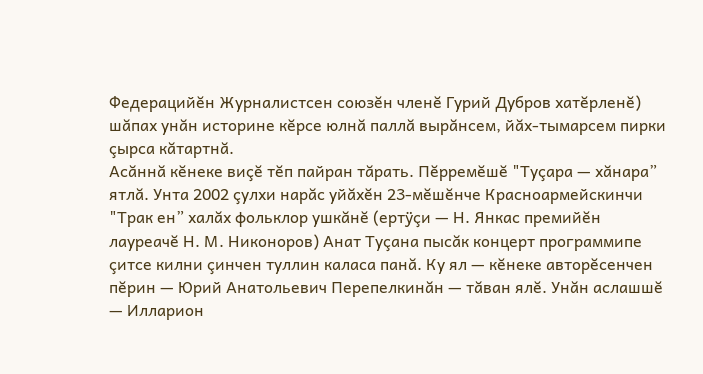Федерацийĕн Журналистсен союзĕн членĕ Гурий Дубров хатĕрленĕ) шăпах унăн историне кĕрсе юлнă паллă вырăнсем, йăх-тымарсем пирки çырса кăтартнă.
Асăннă кĕнеке виçĕ тĕп пайран тăрать. Пĕрремĕшĕ "Туçара — хăнара” ятлă. Унта 2002 çулхи нарăс уйăхĕн 23-мĕшĕнче Красноармейскинчи "Трак ен” халăх фольклор ушкăнĕ (ертÿçи — Н. Янкас премийĕн лауреачĕ Н. М. Никоноров) Анат Туçана пысăк концерт программипе çитсе килни çинчен туллин каласа панă. Ку ял — кĕнеке авторĕсенчен пĕрин — Юрий Анатольевич Перепелкинăн — тăван ялĕ. Унăн аслашшĕ — Илларион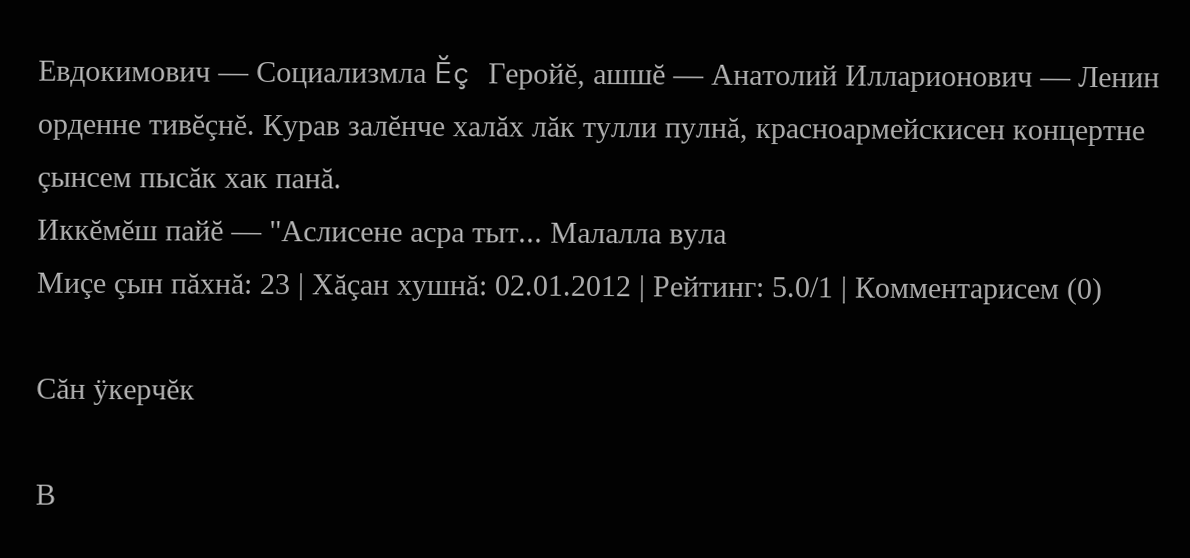Евдокимович — Социализмла Ĕç Геройĕ, ашшĕ — Анатолий Илларионович — Ленин орденне тивĕçнĕ. Курав залĕнче халăх лăк тулли пулнă, красноармейскисен концертне çынсем пысăк хак панă.
Иккĕмĕш пайĕ — "Аслисене асра тыт... Малалла вула
Миçе çын пăхнă: 23 | Хăçан хушнă: 02.01.2012 | Рейтинг: 5.0/1 | Комментарисем (0)

Сăн ÿкерчĕк

В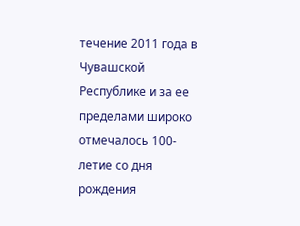течение 2011 года в Чувашской Республике и за ее пределами широко отмечалось 100-летие со дня рождения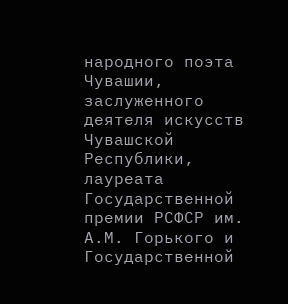народного поэта Чувашии, заслуженного деятеля искусств Чувашской Республики, лауреата Государственной премии РСФСР им. А.М. Горького и Государственной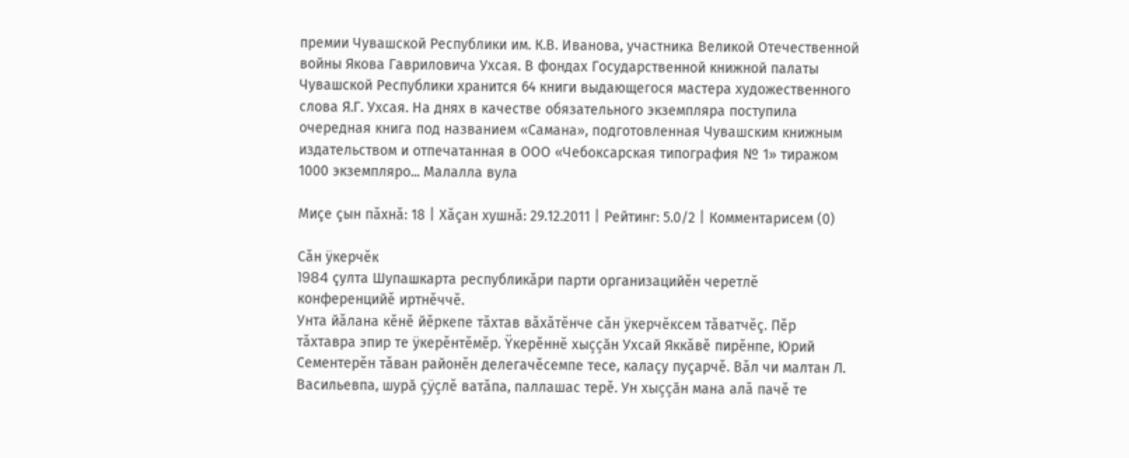премии Чувашской Республики им. К.В. Иванова, участника Великой Отечественной войны Якова Гавриловича Ухсая. В фондах Государственной книжной палаты Чувашской Республики хранится 64 книги выдающегося мастера художественного слова Я.Г. Ухсая. На днях в качестве обязательного экземпляра поступила очередная книга под названием «Самана», подготовленная Чувашским книжным издательством и отпечатанная в ООО «Чебоксарская типография № 1» тиражом 1000 экземпляро... Малалла вула

Миçе çын пăхнă: 18 | Хăçан хушнă: 29.12.2011 | Рейтинг: 5.0/2 | Комментарисем (0)

Сăн ÿкерчĕк
1984 çулта Шупашкарта республикăри парти организацийĕн черетлĕ конференцийĕ иртнĕччĕ.
Унта йăлана кĕнĕ йĕркепе тăхтав вăхăтĕнче сăн ÿкерчĕксем тăватчĕç. Пĕр тăхтавра эпир те ÿкерĕнтĕмĕр. Ÿкерĕннĕ хыççăн Ухсай Яккăвĕ пирĕнпе, Юрий Сементерĕн тăван районĕн делегачĕсемпе тесе, калаçу пуçарчĕ. Вăл чи малтан Л. Васильевпа, шурă çÿçлĕ ватăпа, паллашас терĕ. Ун хыççăн мана алă пачĕ те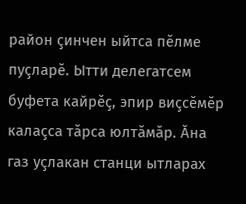район çинчен ыйтса пĕлме пуçларĕ. Ытти делегатсем буфета кайрĕç, эпир виçсĕмĕр калаçса тăрса юлтăмăр. Ăна газ уçлакан станци ытларах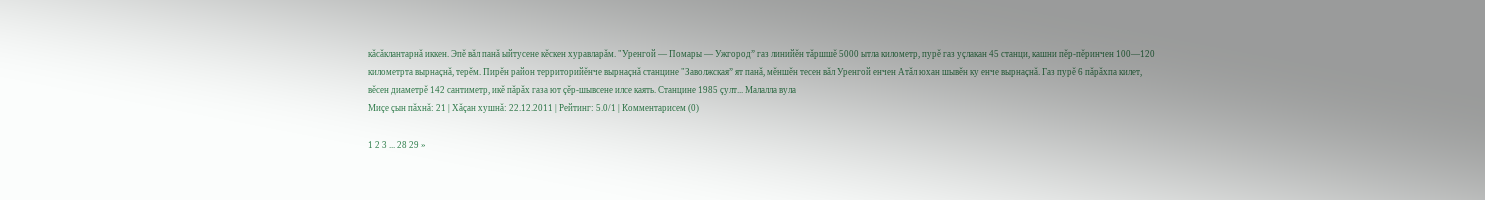кăсăклантарнă иккен. Эпĕ вăл панă ыйтусене кĕскен хуравларăм. "Уренгой — Помары — Ужгород” газ линийĕн тăршшĕ 5000 ытла километр, пурĕ газ уçлакан 45 станци, кашни пĕр-пĕринчен 100—120 километрта вырнаçнă, терĕм. Пирĕн район территорийĕнче вырнаçнă станцине "Заволжская” ят панă, мĕншĕн тесен вăл Уренгой енчен Атăл юхан шывĕн ку енче вырнаçнă. Газ пурĕ 6 пăрăхпа килет, вĕсен диаметрĕ 142 сантиметр, икĕ пăрăх газа ют çĕр-шывсене илсе каять. Станцине 1985 çулт... Малалла вула
Миçе çын пăхнă: 21 | Хăçан хушнă: 22.12.2011 | Рейтинг: 5.0/1 | Комментарисем (0)

1 2 3 ... 28 29 »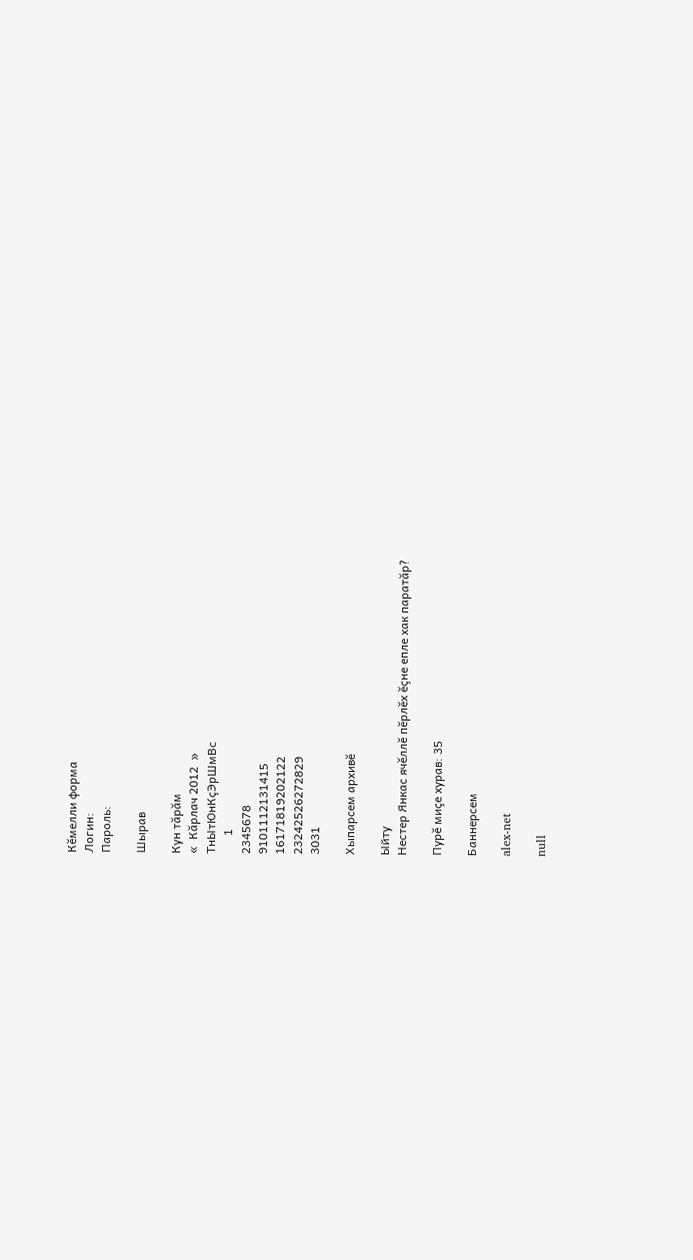Кĕмелли форма
Логин:
Пароль:

Шырав

Кун тăрăм
«  Кăрлач 2012  »
ТнЫтЮнКçЭрШмВс
      1
2345678
9101112131415
16171819202122
23242526272829
3031

Хыпарсем архивĕ

Ыйту
Нестер Янкас ячĕллĕ пĕрлĕх ĕçне епле хак паратăр?

Пурĕ миçе хурав: 35

Баннерсем

alex-net

null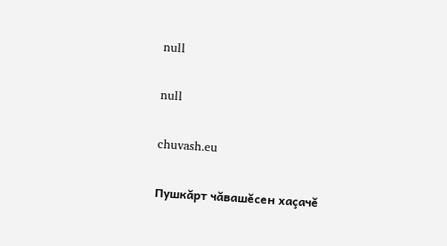null

null

chuvash.eu

Пушкăрт чăвашĕсен хаçачĕ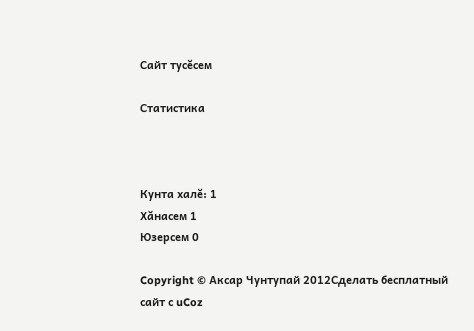Сайт тусĕсем

Статистика



Кунта халĕ: 1
Хăнасем 1
Юзерсем 0

Copyright © Аксар Чунтупай 2012Сделать бесплатный сайт с uCoz